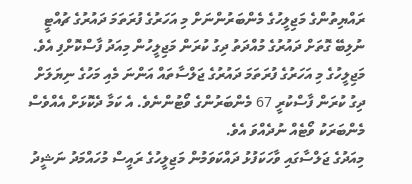ރައްޔިތުންގެ މަޖިލީހުގެ މެންބަރުންނަށް މި އަހަރުގެ ފުރަތަމަ ދައުރުގެ ޗުއްޓީ ނުލިބޭ ގޮތަށް ދައުރުގެ މުއްދަތު ދިގު ކުރަން މަޖިލީހުން މިއަދު ފާސްކޮށްފި އެވެ.
މަޖިލީހުގެ މި އަހަރުގެ ފުރަތަމަ ދައުރުގެ ޖަލްސާތައް އަންނަ މެއި މަހުގެ ނިޔަލަށް ދިގު ކުރަން ފާސްކުރީ 67 މެންބަރުންގެ ވޯޓުންނެވެ. އެ ކަމާ ދެކޮޅަށް އެއްވެސް މެންބަރަކު ވޯޓެއް ނުދެއްވަ އެވެ.
މިއަދުގެ ޖަލްސާގައި ވާހަކަފުޅު ދައްކަވަމުން މަޖިލީހުގެ ރައީސް މުހައްމަދު ނަޝީދު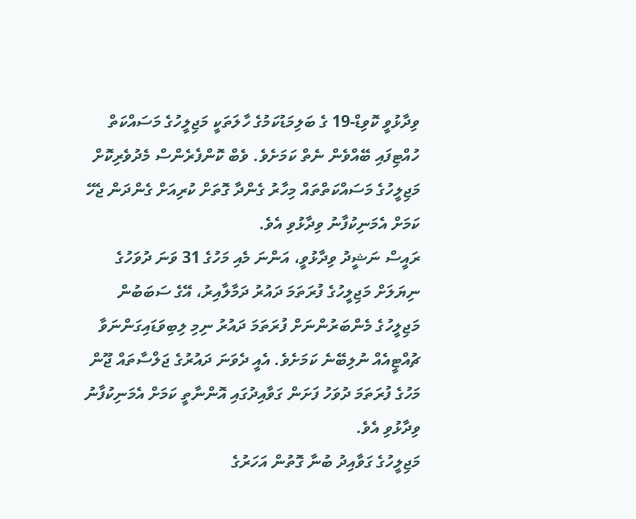ވިދާޅުވީ ކޮވިޑް-19 ގެ ބަލިމަޑުކަމުގެ ހާލަތަކީ މަޖިލީހުގެ މަސައްކަތް ހުއްޓިފައި ބޭއްވެން ނެތް ކަމަށެވެ. ވެބް ކޮންފެރެންސް މެދުވެރިކޮށް މަޖިލީހުގެ މަސައްކަތްތައް މިހާރު ގެންދާ ގޮތަށް ކުރިއަށް ގެންދަން ޖެހޭ ކަމަށް އެމަނިކުފާނު ވިދާޅުވި އެވެ.
ރައީސް ނަޝީދު ވިދާޅުވީ، އަންނަ މެއި މަހުގެ 31 ވަނަ ދުވަހުގެ ނިޔަލަށް މަޖިލީހުގެ ފުރަތަމަ ދައުރު ދަމާލާއިރު، އޭގެ ސަބަބުން މަޖިލީހުގެ މެންބަރުންނަށް ފުރަތަމަ ދައުރު ނިމި ލިބިވަޑައިގަންނަވާ ޗުއްޓީއެއް ނުލިބޭނެ ކަމަށެވެ. އެއީ ދެވަނަ ދައުރުގެ ޖަލްސާތައް ޖޫން މަހުގެ ފުރަތަމަ ދުވަހު ފަށަން ގަވާއިދުގައި އޮންނާތީ ކަމަށް އެމަނިކުފާނު ވިދާޅުވި އެވެ.
މަޖިލީހުގެ ގަވާއިދު ބުނާ ގޮތުން އަހަރުގެ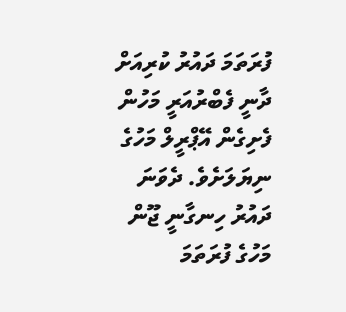ފުރަތަމަ ދައުރު ކުރިއަށް ދާނީ ފެބްރުއަރީ މަހުން ފެށިގެން އޭޕްރީލް މަހުގެ ނިޔަލަށެވެ. ދެވަނަ ދައުރު ހިނގާނީ ޖޫން މަހުގެ ފުރަތަމަ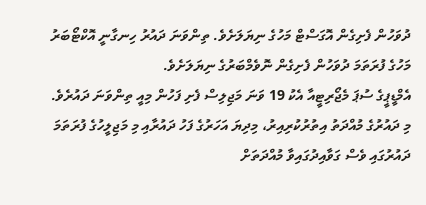ދުވަހުން ފެށިގެން އޮގަސްޓް މަހުގެ ނިޔަލަށެވެ. ތިންވަނަ ދައުރު ހިނގާނީ އޮކްޓޯބަރު މަހުގެ ފުރަތަމަ ދުވަހުން ފެށިގެން ނޮވެމްބަރުގެ ނިޔަލަށެވެ.
އެމްޑީޕީގެ ސުޕަ މެޖޯރިޓީއާ އެކު 19 ވަނަ މަޖިލިސް ފެށި ފަހުން މިއީ ތިންވަނަ ދައުރެވެ. މި ދައުރުގެ މުއްދަތު އިތުރުކުރިއިރު، މިދިޔަ އަހަރުގެ ފަހު ދައުރާއި މި މަޖިލީހުގެ ފުރަތަމަ ދައުރުގައި ވެސް ގަވާއިދުގައިވާ މުއްދަތަށް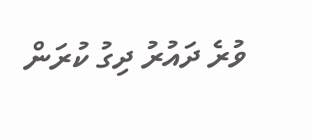ވުރެ ދައުރު ދިގު ކުރަން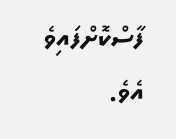ފާސްކޮށްފައިވެ އެވެ.